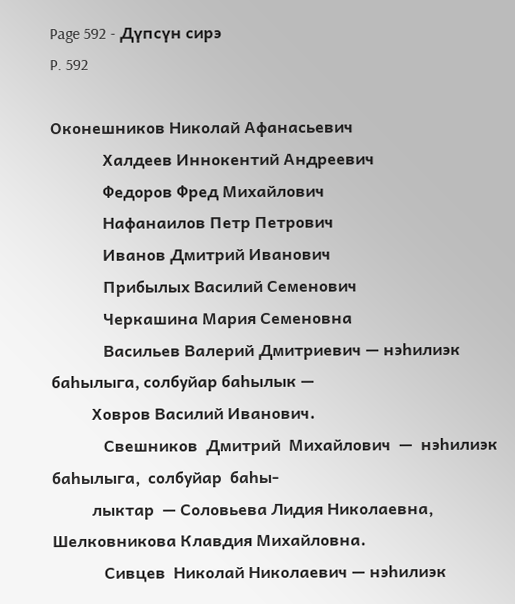Page 592 - Дүпсүн сирэ
P. 592

Оконешников Николай Афанасьевич
             Халдеев Иннокентий Андреевич
             Федоров Фред Михайлович
             Нафанаилов Петр Петрович
             Иванов Дмитрий Иванович
             Прибылых Василий Семенович
             Черкашина Мария Семеновна
             Васильев Валерий Дмитриевич — нэһилиэк баһылыга, солбуйар баһылык —
          Ховров Василий Иванович.
             Свешников  Дмитрий  Михайлович  —  нэһилиэк  баһылыга,  солбуйар  баһы-
          лыктар  — Соловьева Лидия Николаевна,  Шелковникова Клавдия Михайловна.
             Сивцев  Николай Николаевич — нэһилиэк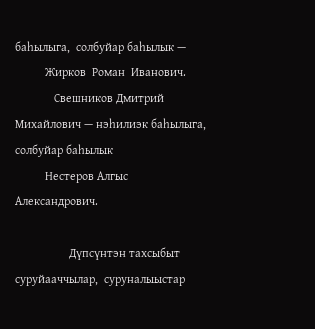баһылыга,  солбуйар баһылык —
          Жирков  Роман  Иванович.
             Свешников Дмитрий Михайлович — нэһилиэк баһылыга, солбуйар баһылык
          Нестеров Алгыс Александрович.

                  Дүпсүнтэн тахсыбыт  суруйааччылар,  суруналыыстар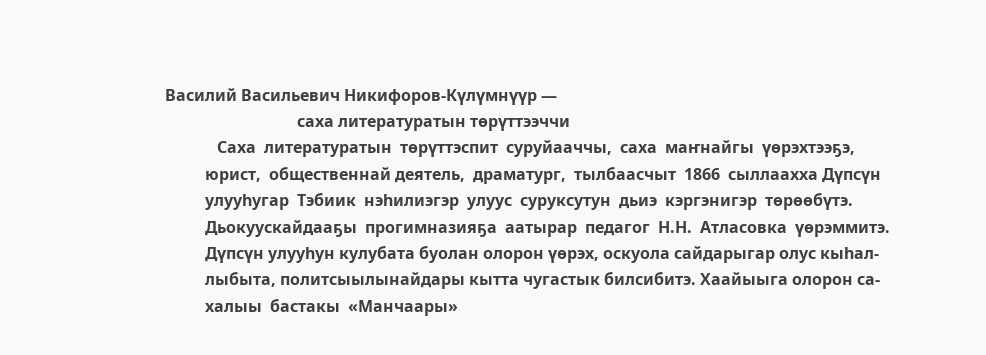Василий Васильевич Никифоров-Күлүмнүүр —
                                 саха литературатын төрүттээччи
             Саха  литературатын  төрүттэспит  суруйааччы,  саха  маҥнайгы  үөрэхтээҕэ,
          юрист,  общественнай деятель,  драматург,  тылбаасчыт  1866  сыллаахха Дүпсүн
          улууһугар  Тэбиик  нэһилиэгэр  улуус  суруксутун  дьиэ  кэргэнигэр  төрөөбүтэ.
          Дьокуускайдааҕы  прогимназияҕа  аатырар  педагог  Н.Н.  Атласовка  үөрэммитэ.
          Дүпсүн улууһун кулубата буолан олорон үөрэх, оскуола сайдарыгар олус кыһал-
          лыбыта, политсыылынайдары кытта чугастык билсибитэ. Хаайыыга олорон са-
          халыы  бастакы  «Манчаары»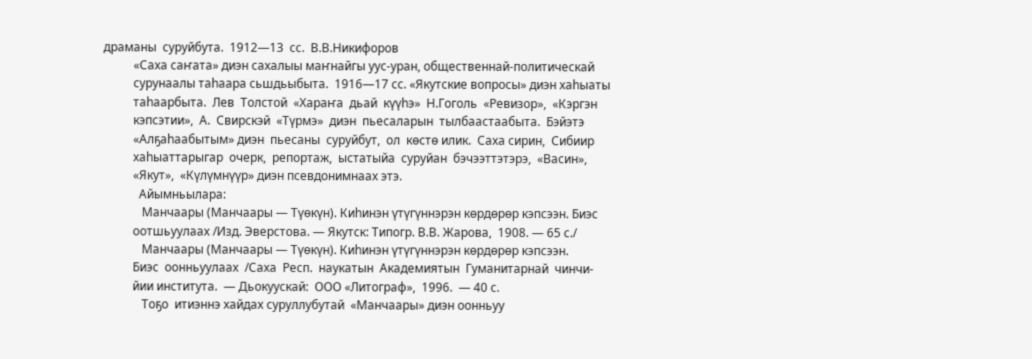драманы  суруйбута.  1912—13  сс.  В.В.Никифоров
          «Саха саҥата» диэн сахалыы маҥнайгы уус-уран, общественнай-политическай
          сурунаалы таһаара сьшдьыбыта.  1916—17 сс. «Якутские вопросы» диэн хаһыаты
          таһаарбыта.  Лев  Толстой  «Хараҥа  дьай  күүһэ»  Н.Гоголь  «Ревизор»,  «Кэргэн
          кэпсэтии»,  А.  Свирскэй  «Түрмэ»  диэн  пьесаларын  тылбаастаабыта.  Бэйэтэ
          «Алҕаһаабытым» диэн  пьесаны  суруйбут,  ол  көстө илик.  Саха сирин,  Сибиир
          хаһыаттарыгар  очерк,  репортаж,  ыстатыйа  суруйан  бэчээттэтэрэ,  «Васин»,
          «Якут»,  «Күлүмнүүр» диэн псевдонимнаах этэ.
            Айымньылара:
             Манчаары (Манчаары — Түөкүн). Киһинэн үтүгүннэрэн көрдөрөр кэпсээн. Биэс
          оотшьуулаах /Изд. Эверстова. — Якутск: Типогр. В.В. Жарова,  1908. — 65 с./
             Манчаары (Манчаары — Түөкүн). Киһинэн үтүгүннэрэн көрдөрөр кэпсээн.
          Биэс  оонньуулаах  /Саха  Респ.  наукатын  Академиятын  Гуманитарнай  чинчи-
          йии института.  — Дьокуускай:  ООО «Литограф»,  1996.  — 40 с.
             Тоҕо  итиэннэ хайдах суруллубутай  «Манчаары» диэн оонньуу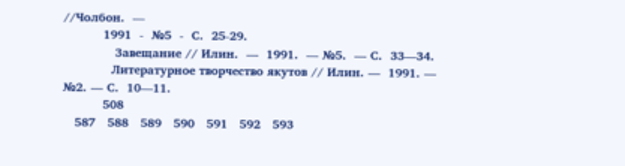//Чолбон.  —
          1991  -  №5  -  С.  25-29.
             Завещание // Илин.  —  1991.  — №5.  — С.  33—34.
            Литературное творчество якутов // Илин. —  1991. — №2. — С.  10—11.
          508
   587   588   589   590   591   592   593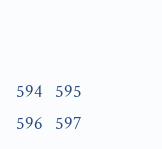594   595   596   597